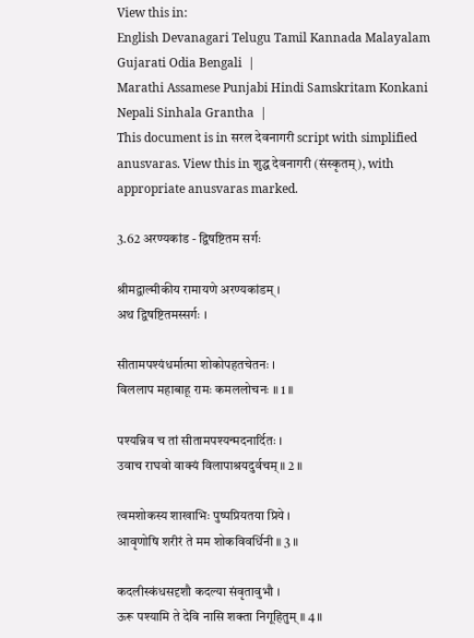View this in:
English Devanagari Telugu Tamil Kannada Malayalam Gujarati Odia Bengali  |
Marathi Assamese Punjabi Hindi Samskritam Konkani Nepali Sinhala Grantha  |
This document is in सरल देवनागरी script with simplified anusvaras. View this in शुद्ध देवनागरी (संस्कृतम्), with appropriate anusvaras marked.

3.62 अरण्यकांड - द्विषष्टितम सर्गः

श्रीमद्वाल्मीकीय रामायणे अरण्यकांडम् ।
अथ द्विषष्टितमस्सर्गः ।

सीतामपश्यंधर्मात्मा शोकोपहतचेतनः ।
विललाप महाबाहू रामः कमललोचनः ॥ 1 ॥

पश्यन्निव च तां सीतामपश्यन्मदनार्दितः ।
उवाच राघवो वाक्यं विलापाश्रयदुर्वचम् ॥ 2 ॥

त्वमशोकस्य शाखाभिः पुष्पप्रियतया प्रिये ।
आवृणोषि शरीरं ते मम शोकविवर्धिनी ॥ 3 ॥

कदलीस्कंधसदृशौ कदल्या संवृतावुभौ ।
ऊरू पश्यामि ते देवि नासि शक्ता निगूहितुम् ॥ 4 ॥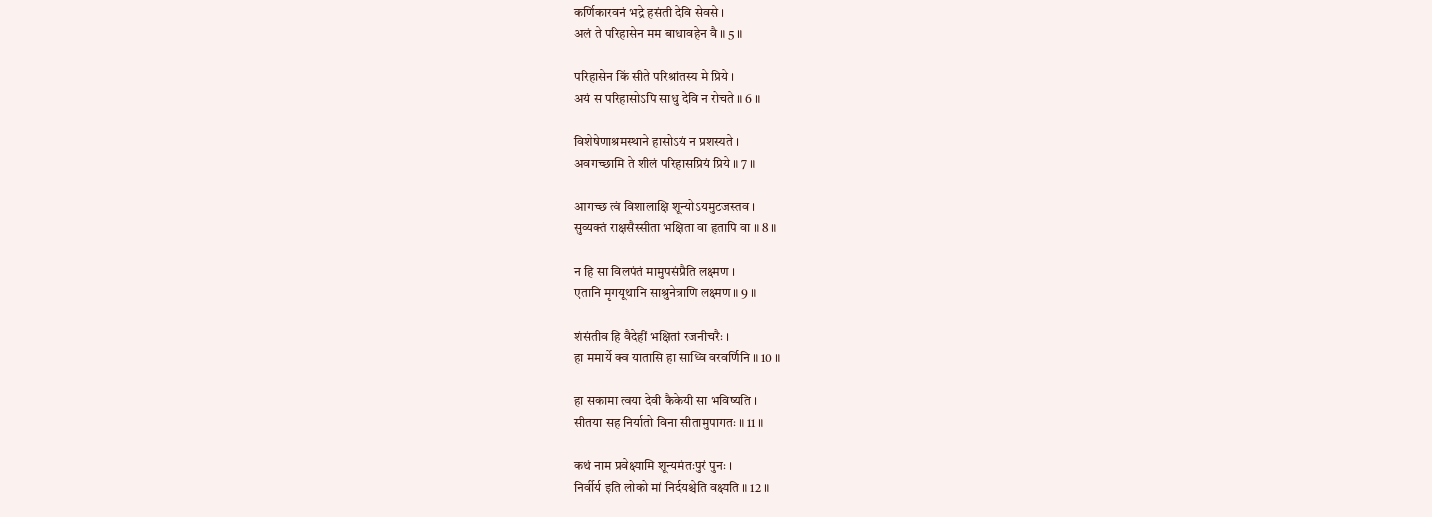कर्णिकारवनं भद्रे हसंती देवि सेवसे ।
अलं ते परिहासेन मम बाधावहेन वै ॥ 5 ॥

परिहासेन किं सीते परिश्रांतस्य मे प्रिये ।
अयं स परिहासोऽपि साधु देवि न रोचते ॥ 6 ॥

विशेषेणाश्रमस्थाने हासोऽयं न प्रशस्यते ।
अवगच्छामि ते शीलं परिहासप्रियं प्रिये ॥ 7 ॥

आगच्छ त्वं विशालाक्षि शून्योऽयमुटजस्तव ।
सुव्यक्तं राक्षसैस्सीता भक्षिता वा हृतापि वा ॥ 8 ॥

न हि सा विलपंतं मामुपसंप्रैति लक्ष्मण ।
एतानि मृगयूथानि साश्रुनेत्राणि लक्ष्मण ॥ 9 ॥

शंसंतीव हि वैदेहीं भक्षितां रजनीचरैः ।
हा ममार्ये क्व यातासि हा साध्वि वरवर्णिनि ॥ 10 ॥

हा सकामा त्वया देवी कैकेयी सा भविष्यति ।
सीतया सह निर्यातो विना सीतामुपागतः ॥ 11 ॥

कथं नाम प्रवेक्ष्यामि शून्यमंतःपुरं पुनः ।
निर्वीर्य इति लोको मां निर्दयश्चेति वक्ष्यति ॥ 12 ॥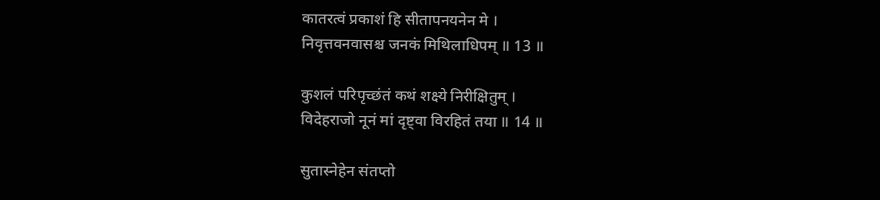कातरत्वं प्रकाशं हि सीतापनयनेन मे ।
निवृत्तवनवासश्च जनकं मिथिलाधिपम् ॥ 13 ॥

कुशलं परिपृच्छंतं कथं शक्ष्ये निरीक्षितुम् ।
विदेहराजो नूनं मां दृष्ट्वा विरहितं तया ॥ 14 ॥

सुतास्नेहेन संतप्तो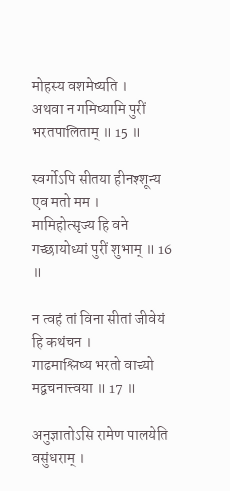मोहस्य वशमेष्यति ।
अथवा न गमिष्यामि पुरीं भरतपालिताम् ॥ 15 ॥

स्वर्गोऽपि सीतया हीनश्शून्य एव मतो मम ।
मामिहोत्सृज्य हि वने गच्छायोध्यां पुरीं शुभाम् ॥ 16 ॥

न त्वहं तां विना सीतां जीवेयं हि कथंचन ।
गाढमाश्लिष्य भरतो वाच्यो मद्वचनात्त्वया ॥ 17 ॥

अनुज्ञातोऽसि रामेण पालयेति वसुंधराम् ।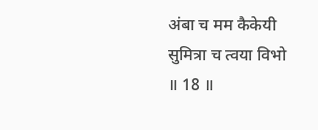अंबा च मम कैकेयी सुमित्रा च त्वया विभो ॥ 18 ॥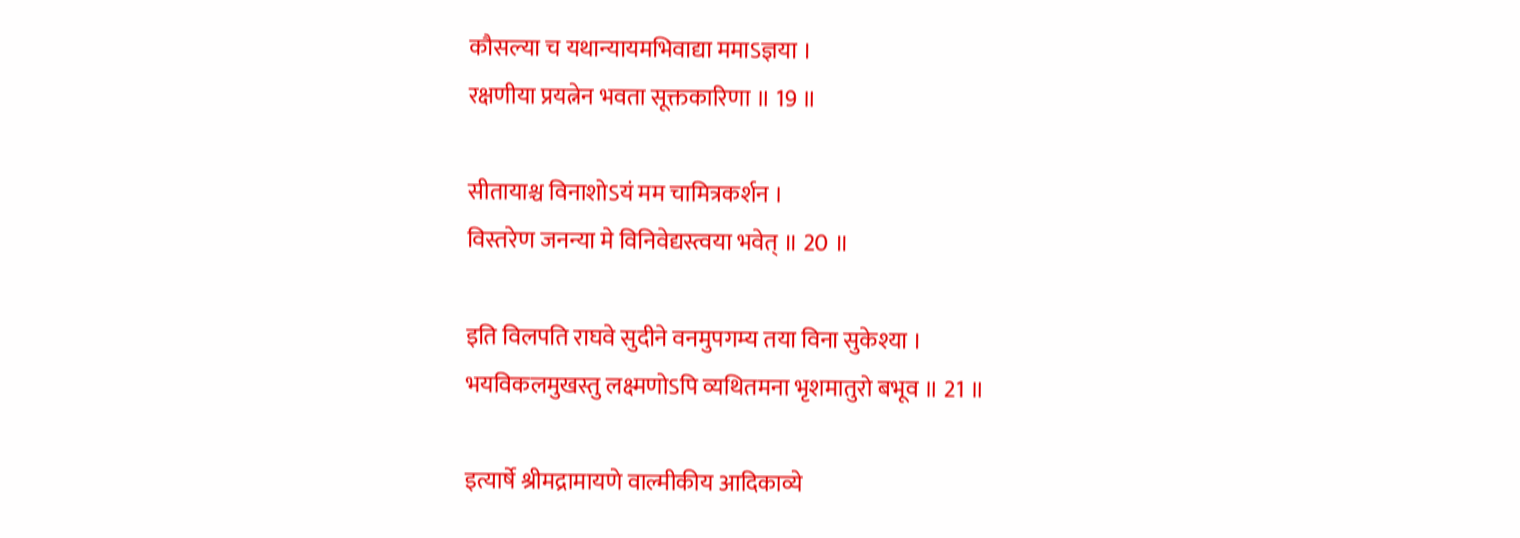कौसल्या च यथान्यायमभिवाद्या ममाऽज्ञया ।
रक्षणीया प्रयत्नेन भवता सूक्तकारिणा ॥ 19 ॥

सीतायाश्च विनाशोऽयं मम चामित्रकर्शन ।
विस्तरेण जनन्या मे विनिवेद्यस्त्वया भवेत् ॥ 20 ॥

इति विलपति राघवे सुदीने वनमुपगम्य तया विना सुकेश्या ।
भयविकलमुखस्तु लक्ष्मणोऽपि व्यथितमना भृशमातुरो बभूव ॥ 21 ॥

इत्यार्षे श्रीमद्रामायणे वाल्मीकीय आदिकाव्ये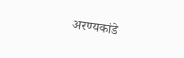अरण्यकांडे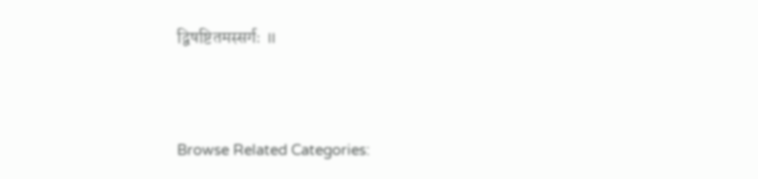द्विषष्टितमस्सर्गः ॥




Browse Related Categories: